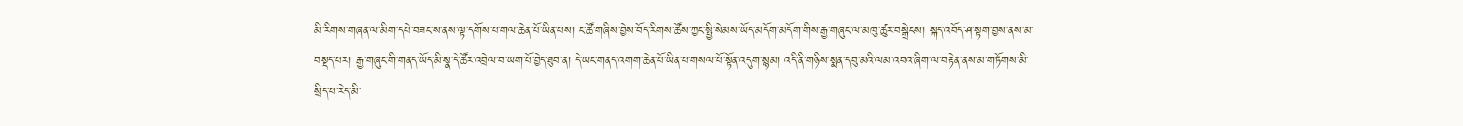མི་རིགས་གཞན་ལ་མིག་དཔེ་བཟང་ས་ནས་ལྟ་དགོས་པ་གལ་ཆེན་པོ་ཡིན་པས། ང་ཚོ་གཞིས་བྱེས་བོད་རིགས་ཚོས་ཀྱང་སྤྱི་སེམས་ཡོད་མདོག་མདོག་གིས་རྒྱ་གཞུང་ལ་མཁུ་ཚུར་བསྒྲེངས། སྐད་འབོད་ཤ་སྟག་བྱས་ནས་མ་བསྡད་པར། རྒྱ་གཞུང་གི་གནད་ཡོད་མི་སྣ་དེ་ཚོར་འབྲེལ་བ་ཡག་པོ་བྱེད་ཐུབ་ན། དེ་ཡང་གནད་འགག་ཆེན་པོ་ཡིན་པ་གསལ་པོ་སྟོན་འདུག་སྙམ། འདི་ནི་གཉིས་སྨན་དབུ་མའི་ལམ་འབའ་ཞིག་ལ་བརྟེན་ནས་མ་གཏོགས་མི་སྲིད་པ་རེད་མི་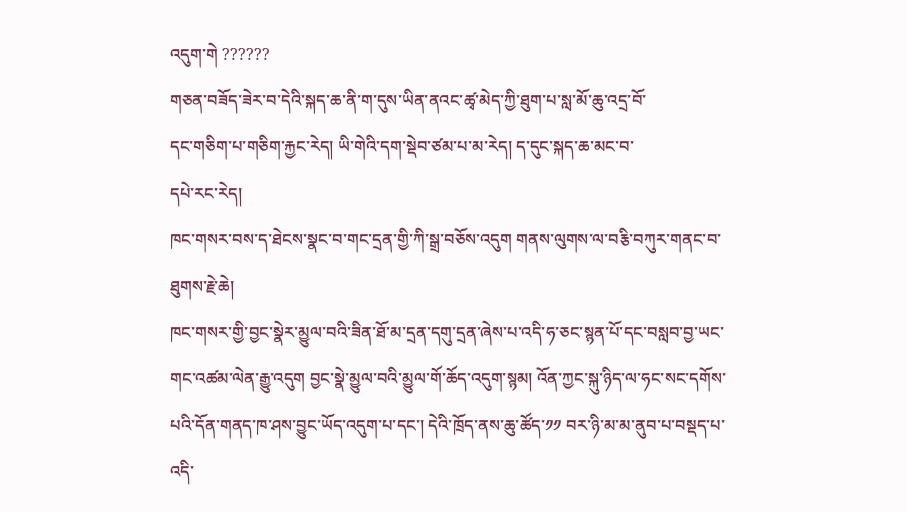འདུག་གེ ??????
གཅན་བཟོད་ཟེར་བ་དེའི་སྐད་ཆ་ནི་ག་དུས་ཡིན་ནའང་ཚྭ་མེད་ཀྱི་ཐུག་པ་སླ་མོ་ཆུ་འདྲ་བོ་
དང་གཅིག་པ་གཅིག་རྐྱང་རེད། ཡི་གེའི་དག་སྡེབ་ཙམ་པ་མ་རེད། ད་དུང་སྐད་ཆ་མང་བ་
དཔེ་རང་རེད།
ཁང་གསར་བས་ད་ཐེངས་སྣང་བ་གང་དྲན་གྱི་ཀི་སྒྲ་བཅོས་འདུག གནས་ལུགས་ལ་བརྕི་བཀུར་གནང་བ་ཐུགས་རྗེ་ཆེ།
ཁང་གསར་གྱི་བྱང་སྣེར་མྱུལ་བའི་ཟིན་ཐོ་མ་དྲན་དགུ་དྲན་ཞེས་པ་འདི་ཧ་ཅང་སྙན་པོ་དང་བསླབ་བྱ་ཡང་གང་འཚམ་ལེན་རྒྱུ་འདུག བྱང་སྣེ་མྱུལ་བའི་མྱུལ་གོ་ཆོད་འདུག་སྙམ། འོན་ཀྱང་སྐུ་ཉིད་ལ་ཧང་སང་དགོས་པའི་དོན་གནད་ཁ་ཤས་བྱུང་ཡོད་འདུག་པ་དང་། དེའི་ཁྲོད་ནས་ཆུ་ཚོད་༡༡ བར་ཉི་མ་མ་ནུབ་པ་བསྡད་པ་འདི་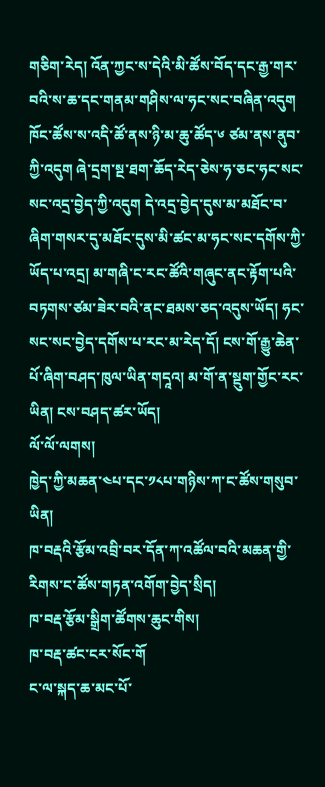གཅིག་རེད། འོན་ཀྱང་ས་དེའི་མི་ཚོས་བོད་དང་རྒྱ་གར་བའི་ས་ཆ་དང་གནམ་གཤིས་ལ་ཧང་སང་བཞིན་འདུག ཁོང་ཚོས་ས་འདི་ཚོ་ནས་ཉི་མ་ཆུ་ཚོད་༦ ཙམ་ནས་ནུབ་ཀྱི་འདུག ཞེ་དྲག་སྔ་ཐག་ཆོད་རེད་ཅེས་ཧ་ཅང་ཧང་སང་སང་འདྲ་བྱེད་ཀྱི་འདུག དེ་འདྲ་བྱེད་དུས་མ་མཐོང་བ་ཞིག་གསར་དུ་མཐོང་དུས་མི་ཚང་མ་ཧང་སང་དགོས་ཀྱི་ཡོད་པ་འདྲ། མ་གཞི་ང་རང་ཚོའི་གཞུང་ནང་རྟོག་པའི་བཏགས་ཙམ་ཟེར་བའི་ནང་ཐམས་ཅད་འདུས་ཡོད། ཧང་སང་སང་བྱེད་དགོས་པ་རང་མ་རེད་དོ། ངས་གོ་རྒྱུ་ཆེན་པོ་ཞིག་བཤད་ཁུལ་ཡིན་གདཱའ། མ་གོ་ན་སྡུག་གྱོང་རང་ཡིན། ངས་བཤད་ཚར་ཡོད།
ལོ་ལོ་ལགས།
ཁྱེད་ཀྱི་མཆན་༤པ་དང་༡༨པ་གཉིས་ཀ་ང་ཚོས་གསུབ་ཡིན།
ཁ་བརྡའི་རྩོམ་འབྲི་བར་དོན་ཀ་འཚོལ་བའི་མཆན་གྱི་རིགས་ང་ཚོས་གཏན་འགོག་བྱེད་སྲིད།
ཁ་བརྡ་རྩོམ་སྒྲིག་ཚོགས་ཆུང་གིས།
ཁ་བརྡ་ཚང་ངར་སོང་གོ
ང་ལ་སྐད་ཆ་མང་པོ་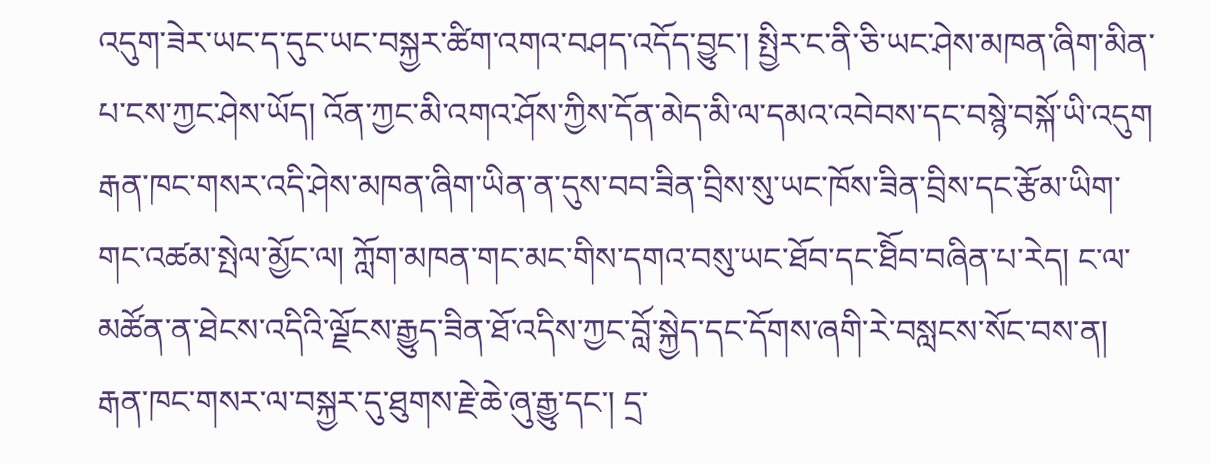འདུག་ཟེར་ཡང་ད་དུང་ཡང་བསྐྱར་ཚིག་འགའ་བཤད་འདོད་བྱུང་། སྤྱིར་ང་ནི་ཅི་ཡང་ཤེས་མཁན་ཞིག་མིན་པ་ངས་ཀྱང་ཤེས་ཡོད། འོན་ཀྱང་མི་འགའ་ཤོས་ཀྱིས་དོན་མེད་མི་ལ་དམའ་འབེབས་དང་བསྙེ་བསྐོ་ཡི་འདུག རྒན་ཁང་གསར་འདི་ཤེས་མཁན་ཞིག་ཡིན་ན་དུས་བབ་ཟིན་བྲིས་སུ་ཡང་ཁོས་ཟིན་བྲིས་དང་རྩོམ་ཡིག་གང་འཚམ་སྤེལ་མྱོང་ལ། ཀློག་མཁན་གང་མང་གིས་དགའ་བསུ་ཡང་ཐོབ་དང་ཐིོབ་བཞིན་པ་རེད། ང་ལ་མཚོན་ན་ཐེངས་འདིའི་ལྗོངས་རྒྱུད་ཟིན་ཐོ་འདིས་ཀྱང་བློ་སྐྱེད་དང་དོགས་ཞགི་རེ་བསླངས་སོང་བས་ན། རྒན་ཁང་གསར་ལ་བསྐྱར་དུ་ཐུགས་རྗེ་ཆེ་ཞུ་རྒྱུ་དང་། དྲ་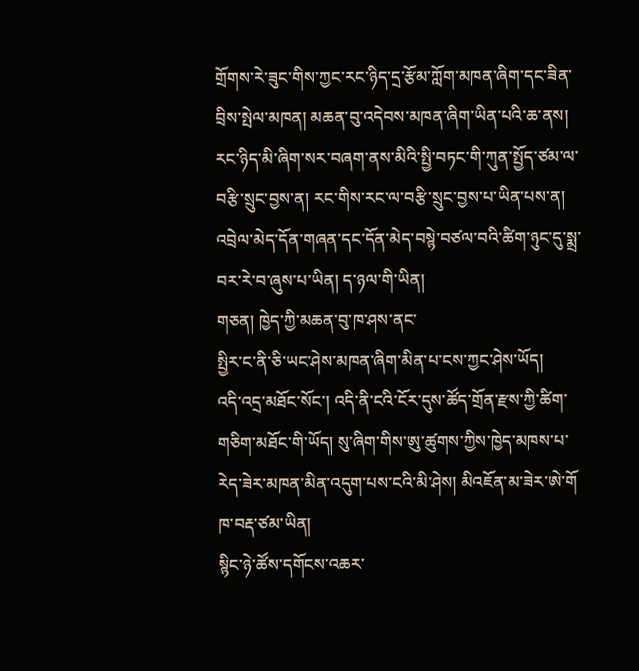གྲོགས་རེ་ཟུང་གིས་ཀྱང་རང་ཉིད་དྲ་རྩོམ་ཀློག་མཁན་ཞིག་དང་ཟིན་བྲིས་སྤེལ་མཁན། མཆན་བུ་འདེབས་མཁན་ཞིག་ཡིན་པའི་ཆ་ནས། རང་ཉིད་མི་ཞིག་སར་བཞག་ནས་མིའི་སྤྱི་བཏང་གི་ཀུན་སྤྱོད་ཙམ་ལ་བརྩི་སྲུང་བྱས་ན། རང་གིས་རང་ལ་བརྩི་སྲུང་བྱས་པ་ཡིན་པས་ན། འབྲེལ་མེད་དོན་གཞན་དང་དོན་མེད་བསྙེ་བཙལ་བའི་ཚིག་ཉུང་དུ་སྨྲ་བར་རེ་བ་ཞུས་པ་ཡིན། ད་ཉལ་གི་ཡིན།
གཅན། ཁྱེད་ཀྱི་མཆན་བུ་ཁ་ཤས་ནང་
སྤྱིར་ང་ནི་ཅི་ཡང་ཤེས་མཁན་ཞིག་མིན་པ་ངས་ཀྱང་ཤེས་ཡོད།
འདི་འདྲ་མཐོང་སོང་། འདི་ནི་ངའི་ངོར་དུས་ཚོད་གྲོན་རྫས་ཀྱི་ཚིག་གཅིག་མཐོང་གི་ཡོད། སུ་ཞིག་གིས་ཨུ་ཚུགས་ཀྱིས་ཁྱེད་མཁས་པ་རེད་ཟེར་མཁན་མིན་འདུག་པས་ངའི་མི་ཤེས། མིའཇོན་མ་ཟེར་ཨེ་གོ
ཁ་བརྡ་ཙམ་ཡིན།
སྙིང་ཉེ་ཚོས་དགོངས་འཆར་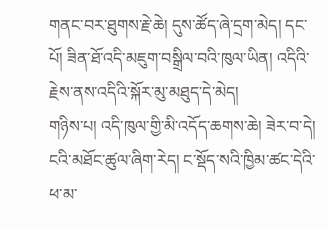གནང་བར་ཐུགས་རྗེ་ཆེ། དུས་ཚོད་ཞེ་དྲག་མེད། དང་པོ། ཟིན་ཐོ་འདི་མཇུག་བསྒྲིལ་བའི་ཁུལ་ཡིན། འདིའི་རྗེས་ནས་འདིའི་སྐོར་མུ་མཐུད་དེ་མེད།
གཉིས་པ། འདི་ཁུལ་གྱི་མི་འདོད་ཆགས་ཆེ། ཟེར་བ་དེ། ངའི་མཐོང་ཚུལ་ཞིག་རེད། ང་སྡོད་སའི་ཁྱིམ་ཚང་དེའི་ཕ་མ་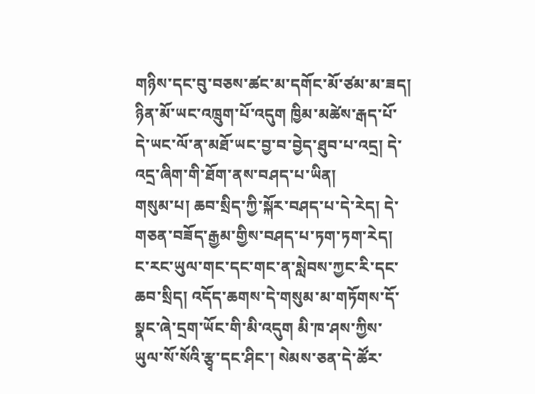གཉིས་དང་བུ་བཅས་ཚང་མ་དགོང་མོ་ཙམ་མ་ཟད། ཉིན་མོ་ཡང་འཁྲུག་པོ་འདུག ཁྱིམ་མཚེས་རྒད་པོ་དེ་ཡང་ལོ་ན་མཐོ་ཡང་བྱ་བ་བྱེད་ཐུབ་པ་འདྲ། དེ་འདྲ་ཞིག་གི་ཐོག་ནས་བཤད་པ་ཡིན།
གསུམ་པ། ཆབ་སྲིད་ཀྱི་སྐོར་བཤད་པ་དེ་རེད། དེ་གཅན་བཟོད་རྒྱམ་གྱིས་བཤད་པ་ཏག་ཏག་རེད། ང་རང་ཡུལ་གང་དང་གང་ན་སླེབས་ཀྱང་རི་དང་ཆབ་སྲིད། འདོད་ཆགས་དེ་གསུམ་མ་གཏོགས་དོ་སྣང་ཞེ་དྲག་ཡོང་གི་མི་འདུག མི་ཁ་ཤས་ཀྱིས་ཡུལ་སོ་སོའི་རྩྭ་དང་ཤིང་། སེམས་ཅན་དེ་ཚོར་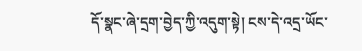དོ་སྣང་ཞེ་དྲག་བྱེད་ཀྱི་འདུག་སྟེ། ངས་དེ་འདྲ་ཡོང་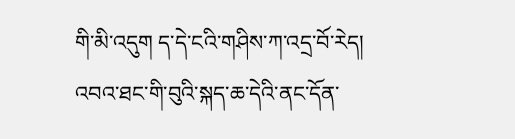གི་མི་འདུག ད་དེ་ངའི་གཤིས་ཀ་འདྲ་བོ་རེད།
འབའ་ཐང་གི་བུའི་སྐད་ཆ་དེའི་ནང་དོན་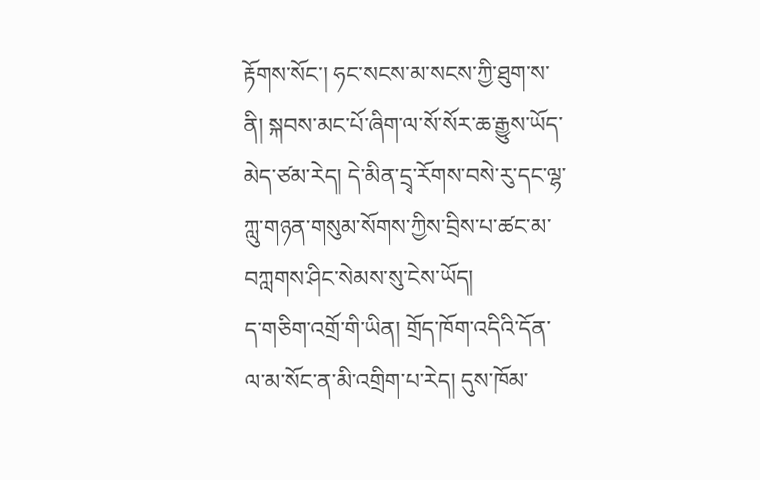རྟོགས་སོང་། ཧང་སངས་མ་སངས་ཀྱི་ཐུག་ས་ནི། སྐབས་མང་པོ་ཞིག་ལ་སོ་སོར་ཆ་རྒྱུས་ཡོད་མེད་ཙམ་རེད། དེ་མིན་དྲྭ་རོགས་བསེ་རུ་དང་ལྷ་ཀླུ་གཉན་གསུམ་སོགས་ཀྱིས་བྲིས་པ་ཚང་མ་བཀླགས་ཤིང་སེམས་སུ་ངེས་ཡོད།
ད་གཅིག་འགྲོ་གི་ཡིན། གྲོད་ཁོག་འདིའི་དོན་ལ་མ་སོང་ན་མི་འགྲིག་པ་རེད། དུས་ཁོམ་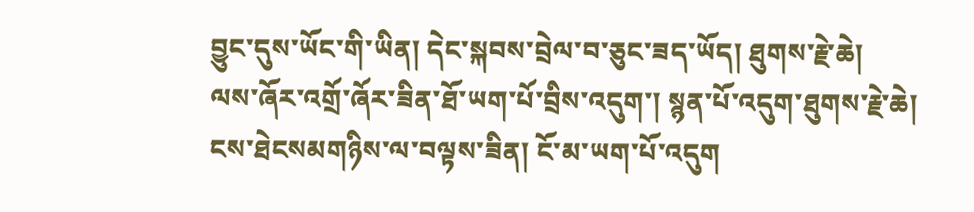བྱུང་དུས་ཡོང་གི་ཡིན། དེང་སྐབས་བྲེལ་བ་ཅུང་ཟད་ཡོད། ཐུགས་རྗེ་ཆེ།
ལས་ཞོར་འགྲོ་ཞོར་ཟིན་ཐོ་ཡག་པོ་བྲིས་འདུག་། སྙན་པོ་འདུག་ཐུགས་རྗེ་ཆེ།
ངས་ཐེངསམགཉིས་ལ་བལྟས་ཟིན། ངོ་མ་ཡག་པོ་འདུག